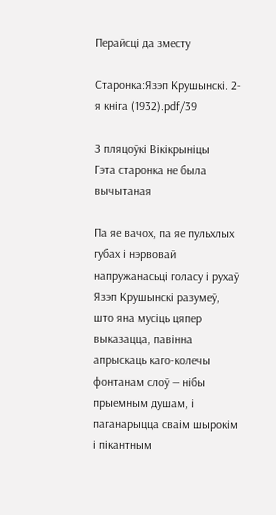Перайсці да зместу

Старонка:Язэп Крушынскі. 2-я кніга (1932).pdf/39

З пляцоўкі Вікікрыніцы
Гэта старонка не была вычытаная

Па яе вачох, па яе пульхлых губах і нэрвовай напружанасьці голасу і рухаў Язэп Крушынскі разумеў, што яна мусіць цяпер выказацца, павінна апрыскаць каго-колечы фонтанам слоў — нібы прыемным душам, і паганарыцца сваім шырокім і пікантным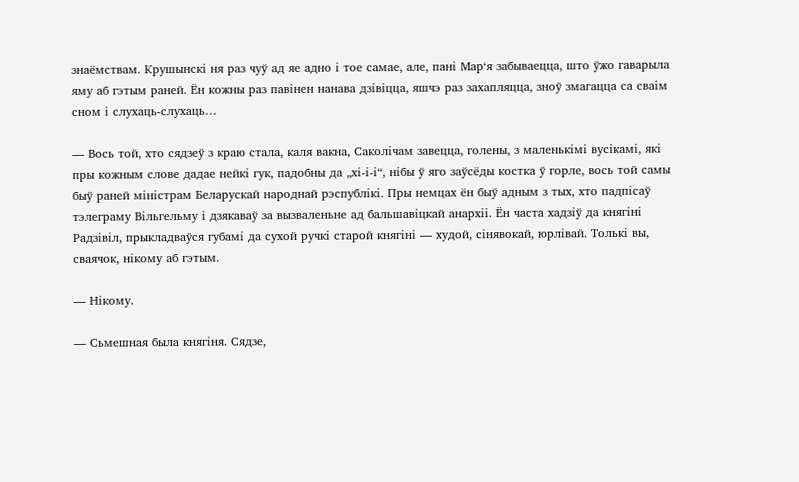знаёмствам. Крушынскі ня раз чуў ад яе адно і тое самае, але, пані Мар‘я забываецца, што ўжо гаварыла яму аб гэтым раней. Ён кожны раз павінен нанава дзівіцца, яшчэ раз захапляцца, зноў змагацца са сваім сном і слухаць-слухаць…

— Вось той, хто сядзеў з краю стала, каля вакна, Саколічам завецца, голены, з маленькімі вусікамі, які пры кожным слове дадае нейкі гук, падобны да „хі-і-і“, нібы ў яго заўсёды костка ў горле, вось той самы быў раней міністрам Беларускай народнай рэспублікі. Пры немцах ён быў адным з тых, хто падпісаў тэлеграму Вільгельму і дзякаваў за вызваленьне ад бальшавіцкай анархіі. Ён часта хадзіў да княгіні Радзівіл, прыкладваўся губамі да сухой ручкі старой княгіні — худой, сінявокай, юрлівай. Толькі вы, сваячок, нікому аб гэтым.

— Нікому.

— Сьмешная была княгіня. Сядзе,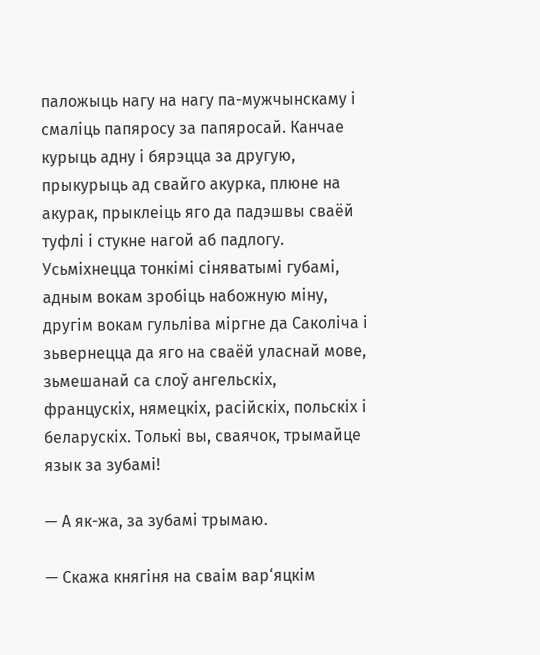паложыць нагу на нагу па-мужчынскаму і смаліць папяросу за папяросай. Канчае курыць адну і бярэцца за другую, прыкурыць ад свайго акурка, плюне на акурак, прыклеіць яго да падэшвы сваёй туфлі і стукне нагой аб падлогу. Усьміхнецца тонкімі сіняватымі губамі, адным вокам зробіць набожную міну, другім вокам гульліва міргне да Саколіча і зьвернецца да яго на сваёй уласнай мове, зьмешанай са слоў ангельскіх, францускіх, нямецкіх, расійскіх, польскіх і беларускіх. Толькі вы, сваячок, трымайце язык за зубамі!

— А як-жа, за зубамі трымаю.

— Скажа княгіня на сваім вар‘яцкім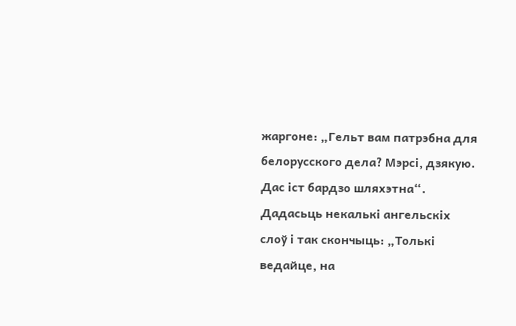жаргоне: „Гельт вам патрэбна для белорусского дела? Мэрсі, дзякую. Дас іст бардзо шляхэтна“. Дадасьць некалькі ангельскіх слоў і так скончыць: „Толькі ведайце, на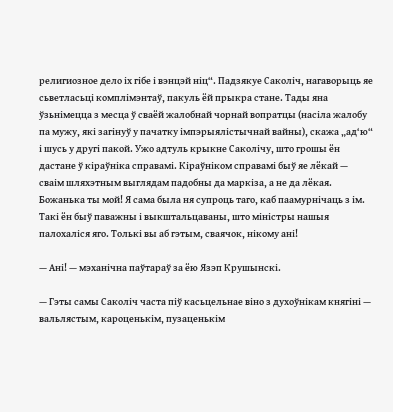религиозное дело іх гібе і вэнцэй ніц“. Падзякуе Саколіч, нагаворыць яе сьветласьці комплімэнтаў, пакуль ёй прыкра стане. Тады яна ўзьнімецца з месца ў сваёй жалобнай чорнай вопратцы (насіла жалобу па мужу, які загінуў у пачатку імпэрыялістычнай вайны), скажа „ад‘ю“ і шусь у другі пакой. Ужо адтуль крыкне Саколічу, што грошы ён дастане ў кіраўніка справамі. Кіраўніком справамі быў яе лёкай — сваім шляхэтным выглядам падобны да маркіза, а не да лёкая. Божанька ты мой! Я сама была ня супроць таго, каб паамурнічаць з ім. Такі ён быў паважны і выкштальцаваны, што міністры нашыя палохаліся яго. Толькі вы аб гэтым, сваячок, нікому ані!

— Ані! — мэханічна паўтараў за ёю Язэп Крушынскі.

— Гэты самы Саколіч часта піў касьцельнае віно з духоўнікам княгіні — вальлястым, кароценькім, пузаценькім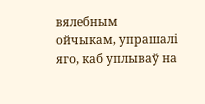вялебным ойчыкам, упрашалі яго, каб уплываў на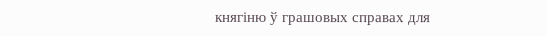княгіню ў грашовых справах для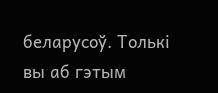беларусоў. Толькі вы аб гэтым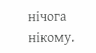нічога нікому.